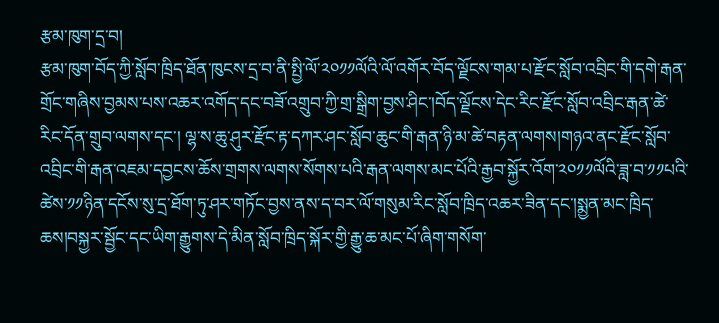རྩམ་ཁུག་དྲ་བ།
རྩམ་ཁུག་བོད་ཀྱི་སློབ་ཁྲིད་ཐོན་ཁུངས་དྲ་བ་ནི་སྤྱི་ལོ་༢༠༡༡ལོའི་ལོ་འགོར་བོད་ལྗོངས་གམ་པ་རྫོང་སློབ་འབྲིང་གི་དགེ་རྒན་གྲོང་གཞིས་བྱམས་པས་འཆར་འགོད་དང་བཟོ་འགྲུབ་ཀྱི་གྲ་སྒྲིག་བྱས་ཤིང་།བོད་ལྗོངས་དེང་རིང་རྫོང་སློབ་འབྲིང་རྒན་ཚེ་རིང་དོན་གྲུབ་ལགས་དང་། ལྷ་ས་ཆུ་ཤུར་རྫོང་རྟ་དཀར་ཤང་སློབ་ཆུང་གི་རྒན་ཉི་མ་ཚེ་བརྟན་ལགས།གཉའ་ནང་རྫོང་སློབ་འབྲིང་གི་རྒན་འཇམ་དབྱངས་ཆོས་གྲགས་ལགས་སོགས་པའི་རྒན་ལགས་མང་པོའི་རྒྱབ་སྐྱོར་འོག་༢༠༡༡ལོའི་ཟླ་བ་༡༡པའི་ཚེས་༡༡ཉིན་དངོས་སུ་དྲ་ཐོག་ཏུ་ཤར་གཏོང་བྱས་ནས་ད་བར་ལོ་གསུམ་རིང་སློབ་ཁྲིད་འཆར་ཟིན་དང་།སྨྱན་མང་ཁྲིད་ཆས།བསྐྱར་སྦྱོང་དང་ཡིག་རྒྱུགས་དེ་མིན་སློབ་ཁྲིད་སྐོར་གྱི་རྒྱུ་ཆ་མང་པོ་ཞིག་གསོག་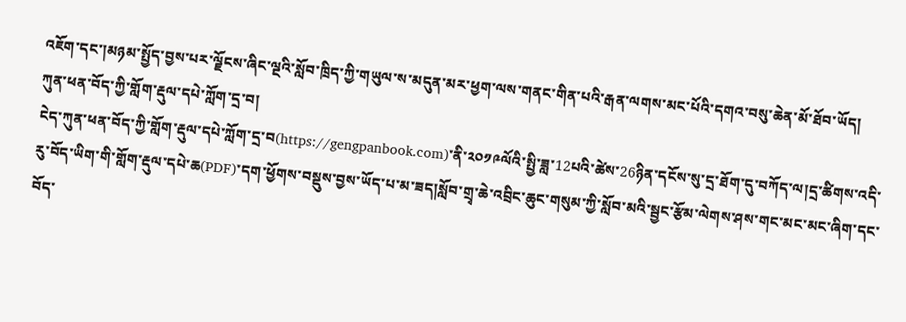འཇོག་དང་།མཉམ་སྤྱོད་བྱས་པར་ལྗོངས་ཞིང་ལྔའི་སློབ་ཁྲིད་ཀྱི་གཡུལ་ས་མདུན་མར་ཕྱག་ལས་གནང་གིན་པའི་རྒན་ལགས་མང་པོའི་དགའ་བསུ་ཆེན་མོ་ཐོབ་ཡོད།
ཀུན་ཕན་བོད་ཀྱི་གློག་རྡུལ་དཔེ་ཀློག་དྲ་བ།
ངེད་ཀུན་ཕན་བོད་ཀྱི་གློག་རྡུལ་དཔེ་ཀློག་དྲ་བ(https://gengpanbook.com)་ནི་༢༠༡༩ལོའི་སྤྱི་ཟླ་12པའི་ཚེས་26ཉིན་དངོས་སུ་དྲ་ཐོག་དུ་བཀོད་ལ།དྲ་ཚིགས་འདི་རུ་བོད་ཡིག་གི་གློག་རྡུལ་དཔེ་ཆ(PDF)་དག་ཕྱོགས་བསྡུས་བྱས་ཡོད་པ་མ་ཟད།སློབ་གྲྭ་ཆེ་འབྲིང་ཆུང་གསུམ་ཀྱི་སློབ་མའི་སྦྱང་རྩོམ་ལེགས་ཤས་གང་མང་མང་ཞིག་དང་བོད་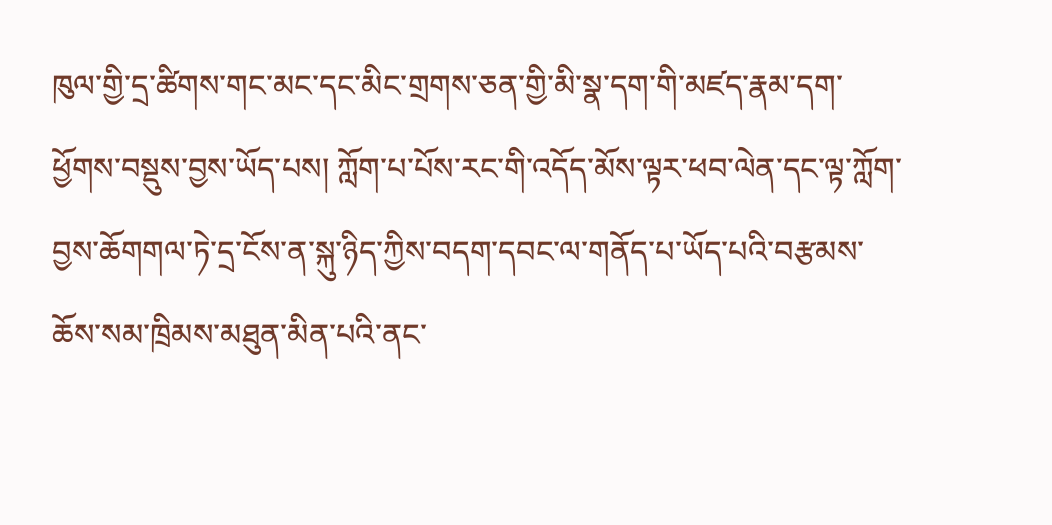ཁུལ་གྱི་དྲ་ཚིགས་གང་མང་དང་མིང་གྲགས་ཅན་གྱི་མི་སྣ་དག་གི་མཛད་རྣམ་དག་ཕྱོགས་བསྡུས་བྱས་ཡོད་པས། ཀློག་པ་པོས་རང་གི་འདོད་མོས་ལྟར་ཕབ་ལེན་དང་ལྟ་ཀློག་བྱས་ཆོགགལ་ཏེ་དྲ་ངོས་ན་སྐུ་ཉིད་ཀྱིས་བདག་དབང་ལ་གནོད་པ་ཡོད་པའི་བརྩམས་ཆོས་སམ་ཁྲིམས་མཐུན་མིན་པའི་ནང་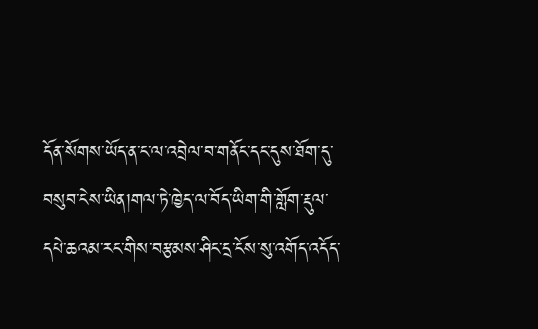དོན་སོགས་ཡོད་ན་ང་ལ་འབྲེལ་བ་གནོང་དང་དུས་ཐོག་དུ་བསུབ་ངེས་ཡིན།གལ་ཏེ་ཁྱེད་ལ་བོད་ཡིག་གི་གློག་རྡུལ་དཔེ་ཆའམ་རང་གིས་བརྩམས་ཤིང་དྲ་ངོས་སུ་འགོད་འདོད་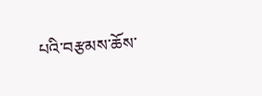པའི་བརྩམས་ཆོས་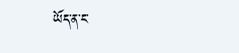ཡོད་ན་ང་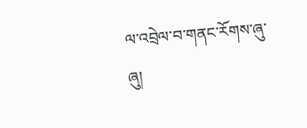ལ་འབྲེལ་བ་གནང་རོགས་ཞུ་ཞུ།